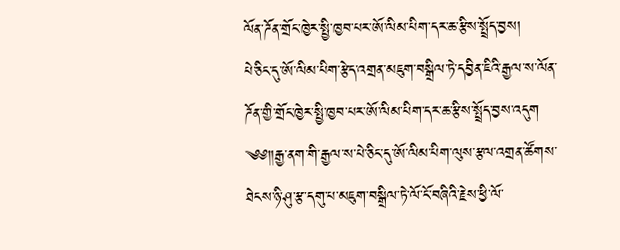ལོན་ཌོན་གྲོང་ཁྱེར་སྤྱི་ཁྱབ་པར་ཨོ་ལིམ་པིག་དར་ཆ་རྩིས་སྤྲོད་བྱས།
པེ་ཅིང་དུ་ཨོ་ལིམ་པིག་རྩེད་འགྲན་མཇུག་བསྒྲིལ་ཏེ་དབྱིན་ཇིའི་རྒྱལ་ས་ལོན་ཌོན་གྱི་གྲོང་ཁྱེར་སྤྱི་ཁྱབ་པར་ཨོ་ལིམ་པིག་དར་ཆ་རྩིས་སྤྲོད་བྱས་འདུག
༄༅༎རྒྱ་ནག་གི་རྒྱལ་ས་པེ་ཅིང་དུ་ཨོ་ལིམ་པིག་ལུས་རྩལ་འགྲན་ཚོགས་ཐེངས་ཉི་ཤུ་རྩ་དགུ་པ་མཇུག་བསྒྲིལ་ཏེ་ལོ་ངོ་བཞིའི་རྗེས་ཕྱི་ལོ་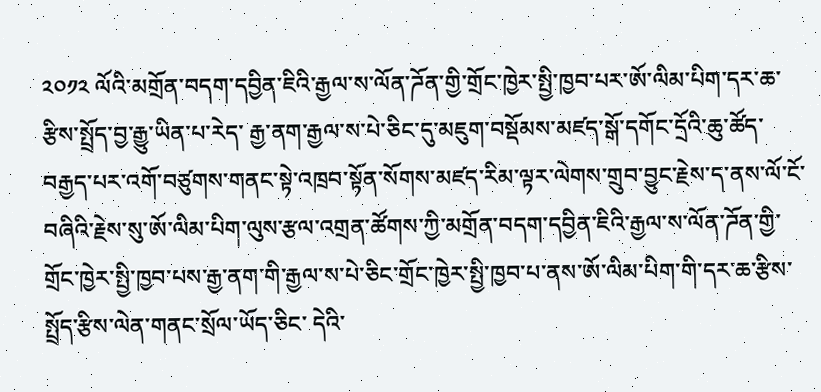༢༠༡༢ ལོའི་མགྲོན་བདག་དབྱིན་ཇིའི་རྒྱལ་ས་ལོན་ཌོན་གྱི་གྲོང་ཁྱེར་སྤྱི་ཁྱབ་པར་ཨོ་ལིམ་པིག་དར་ཆ་རྩིས་སྤྲོད་བྱ་རྒྱུ་ཡིན་པ་རེད་ རྒྱ་ནག་རྒྱལ་ས་པེ་ཅིང་དུ་མཇུག་བསྡོམས་མཛད་སྒོ་དགོང་དྲོའི་ཆུ་ཚོད་བརྒྱད་པར་འགོ་བཙུགས་གནང་སྟེ་འཁྲབ་སྟོན་སོགས་མཛད་རིམ་ལྟར་ལེགས་གྲུབ་བྱུང་རྗེས་ད་ནས་ལོ་ངོ་བཞིའི་རྗེས་སུ་ཨོ་ལིམ་པིག་ལུས་རྩལ་འགྲན་ཚོགས་ཀྱི་མགྲོན་བདག་དབྱིན་ཇིའི་རྒྱལ་ས་ལོན་ཌོན་གྱི་གྲོང་ཁྱེར་སྤྱི་ཁྱབ་པས་རྒྱ་ནག་གི་རྒྱལ་ས་པེ་ཅིང་གྲོང་ཁྱེར་སྤྱི་ཁྱབ་པ་ནས་ཨོ་ལིམ་པིག་གི་དར་ཆ་རྩིས་སྤྲོད་རྩིས་ལེན་གནང་སྲོལ་ཡོད་ཅིང་ དེའི་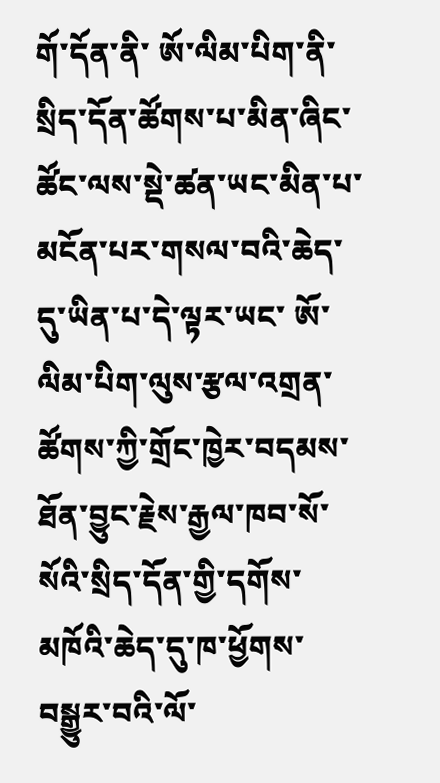གོ་དོན་ནི་ ཨོ་ལིམ་པིག་ནི་སྲིད་དོན་ཚོགས་པ་མིན་ཞིང་ ཚོང་ལས་སྡེ་ཚན་ཡང་མིན་པ་མངོན་པར་གསལ་བའི་ཆེད་དུ་ཡིན་པ་དེ་ལྟར་ཡང་ ཨོ་ལིམ་པིག་ལུས་རྩལ་འགྲན་ཚོགས་ཀྱི་གྲོང་ཁྱེར་བདམས་ཐོན་བྱུང་རྗེས་རྒྱལ་ཁབ་སོ་སོའི་སྲིད་དོན་གྱི་དགོས་མཁོའི་ཆེད་དུ་ཁ་ཕྱོགས་བསྒྱུར་བའི་ལོ་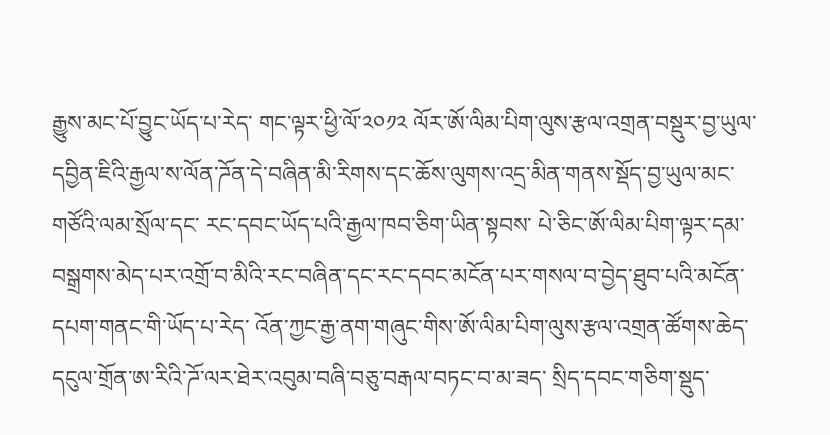རྒྱུས་མང་པོ་བྱུང་ཡོད་པ་རེད་ གང་ལྟར་ཕྱི་ལོ་༢༠༡༢ ལོར་ཨོ་ལིམ་པིག་ལུས་རྩལ་འགྲན་བསྡུར་བྱ་ཡུལ་དབྱིན་ཇིའི་རྒྱལ་ས་ལོན་ཌོན་དེ་བཞིན་མི་རིགས་དང་ཆོས་ལུགས་འདྲ་མིན་གནས་སྡོད་བྱ་ཡུལ་མང་གཙོའི་ལམ་སྲོལ་དང་ རང་དབང་ཡོད་པའི་རྒྱལ་ཁབ་ཅིག་ཡིན་སྟབས་ པེ་ཅིང་ཨོ་ལིམ་པིག་ལྟར་དམ་བསྒྲགས་མེད་པར་འགྲོ་བ་མིའི་རང་བཞིན་དང་རང་དབང་མངོན་པར་གསལ་བ་བྱེད་ཐུབ་པའི་མངོན་དཔག་གནང་གི་ཡོད་པ་རེད་ འོན་ཀྱང་རྒྱ་ནག་གཞུང་གིས་ཨོ་ལིམ་པིག་ལུས་རྩལ་འགྲན་ཚོགས་ཆེད་དངུལ་གྲོན་ཨ་རིའི་ཌོ་ལར་ཐེར་འབུམ་བཞི་བཅུ་བརྒལ་བཏང་བ་མ་ཟད་ སྲིད་དབང་གཅིག་སྡུད་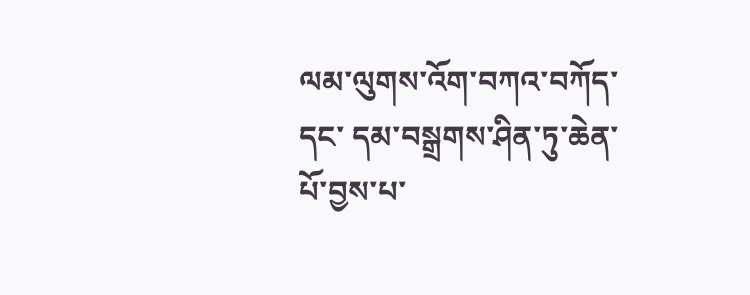ལམ་ལུགས་འོག་བཀའ་བཀོད་དང་ དམ་བསྒྲགས་ཤིན་ཏུ་ཆེན་པོ་བྱས་པ་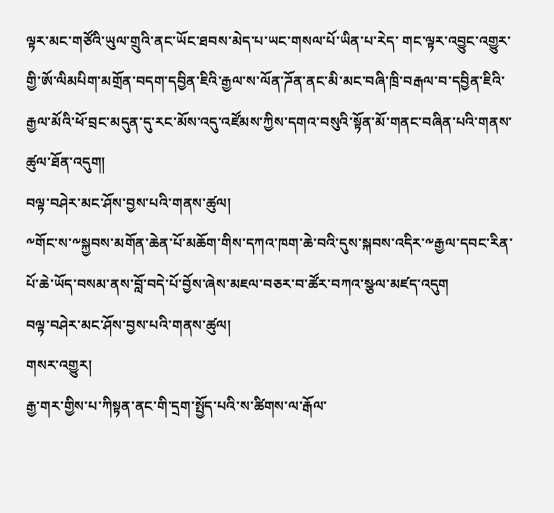ལྟར་མང་གཙོའི་ཡུལ་གྲུའི་ནང་ཡོང་ཐབས་མེད་པ་ཡང་གསལ་པོ་ཡིན་པ་རེད་ གང་ལྟར་འབྱུང་འགྱུར་གྱི་ཨོ་ལིམཔིག་མགྲོན་བདག་དབྱིན་ཇིའི་རྒྱལ་ས་ལོན་ཌོན་ནང་མི་མང་བཞི་ཁྲི་བརྒལ་བ་དབྱིན་ཇིའི་རྒྱལ་མོའི་ཕོ་བྲང་མདུན་དུ་རང་མོས་འདུ་འཛོམས་ཀྱིས་དགའ་བསུའི་སྟོན་མོ་གནང་བཞིན་པའི་གནས་ཚུལ་ཐོན་འདུག།
བལྟ་བཤེར་མང་ཤོས་བྱས་པའི་གནས་ཚུལ།
༸གོང་ས་༸སྐྱབས་མགོན་ཆེན་པོ་མཆོག་གིས་དཀའ་ཁག་ཆེ་བའི་དུས་སྐབས་འདིར་༸རྒྱལ་དབང་རིན་པོ་ཆེ་ཡོད་བསམ་ནས་བློ་བདེ་པོ་བྱོས་ཞེས་མཇལ་བཅར་བ་ཚོར་བཀའ་སྩལ་མཛད་འདུག
བལྟ་བཤེར་མང་ཤོས་བྱས་པའི་གནས་ཚུལ།
གསར་འགྱུར།
རྒྱ་གར་གྱིས་པ་ཀིསྟན་ནང་གི་དྲག་སྤྱོད་པའི་ས་ཚིགས་ལ་རྒོལ་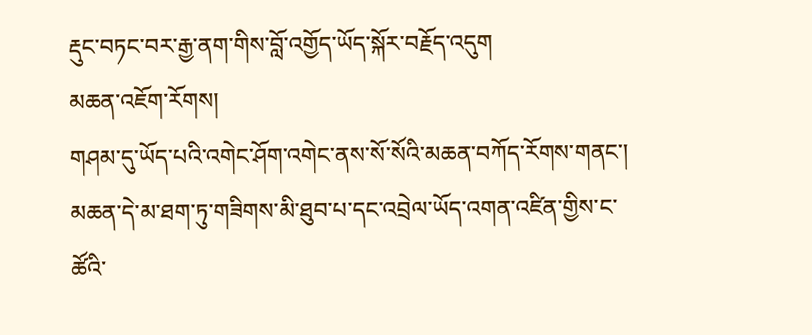རྡུང་བཏང་བར་རྒྱ་ནག་གིས་བློ་འགྱོད་ཡོད་སྐོར་བརྗོད་འདུག
མཆན་འཇོག་རོགས།
གཤམ་དུ་ཡོད་པའི་འགེང་ཤོག་འགེང་ནས་སོ་སོའི་མཆན་བཀོད་རོགས་གནང་། མཆན་དེ་མ་ཐག་ཏུ་གཟིགས་མི་ཐུབ་པ་དང་འབྲེལ་ཡོད་འགན་འཛིན་གྱིས་ང་ཚོའི་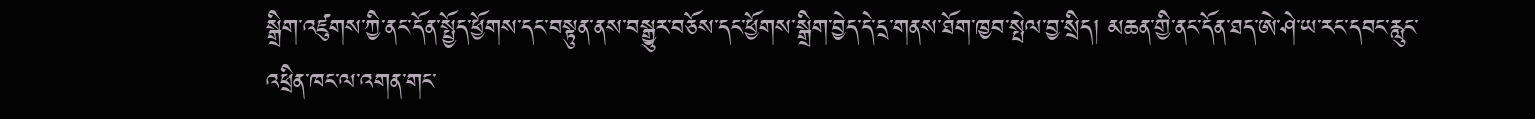སྒྲིག་འཛུགས་ཀྱི་ནང་དོན་སྤྱོད་ཕྱོགས་དང་བསྟུན་ནས་བསྒྱུར་བཅོས་དང་ཕྱོགས་སྒྲིག་བྱེད་དེ་དྲ་གནས་ཐོག་ཁྱབ་སྤེལ་བྱ་སྲིད། མཆན་གྱི་ནང་དོན་ཐད་ཨེ་ཤེ་ཡ་རང་དབང་རླུང་འཕྲིན་ཁང་ལ་འགན་གང་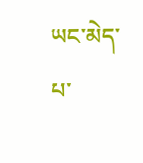ཡང་མེད་པ་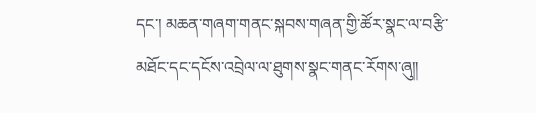དང་། མཆན་གཞག་གནང་སྐབས་གཞན་གྱི་ཚོར་སྣང་ལ་བརྩི་མཐོང་དང་དངོས་འབྲེལ་ལ་ཐུགས་སྣང་གནང་རོགས་ཞུ༎